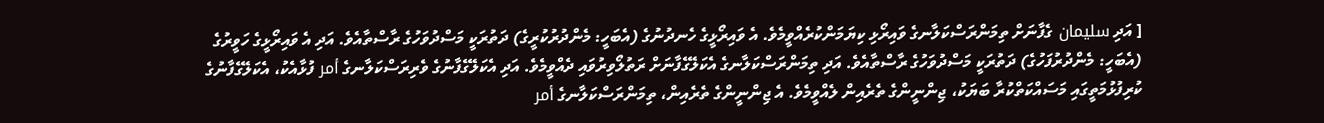[ އަދި سليمان ގެފާނަށް ތިމަންރަސްކަލާނގެ ވައިރޯޅި ކިޔަމަންކުރެއްވީމެވެ. އެ ވައިރޯޅީގެ ހެނދުނުގެ (އެބަހީ: މެންދުރުކުރީގެ) ދަތުރަކީ މަސްދުވަހުގެ ރާސްތާއެވެ. އަދި އެ ވައިރޯޅީގެ ހަވީރުގެ (އެބަހީ: މެންދުރުފަހުގެ) ދަތުރަކީ މަސްދުވަހުގެ ރާސްތާއެވެ. އަދި ތިމަންރަސްކަލާނގެ އެކަލޭގެފާނަށް ރަތުލޯވިރުވައި ދެއްވީމެވެ. އަދި އެކަލޭގެފާނުގެ ވެރިރަސްކަލާނގެ أمر ފުޅާއެކު، އެކަލޭގެފާނުގެ ކުރިފުޅުމަތީގައި މަސައްކަތްކުރާ ބަޔަކު، ޖިންނީންގެ ތެރެއިން ލެއްވީމެވެ. އެ ޖިންނީންގެ ތެރެއިން، ތިމަންރަސްކަލާނގެ أمر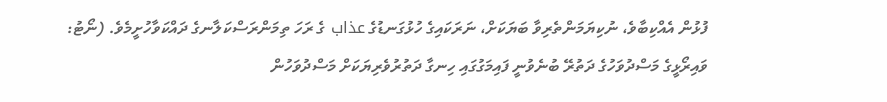ފުޅުން އެއްކިބާވެ، ނުކިޔަމަންތެރިވާ ބަޔަކަށް، ނަރަކައިގެ ހުޅުގަނޑުގެ عذاب ގެ ރަހަ ތިމަންރަސްކަލާނގެ ދައްކަވާހުށީމެވެ. (ނޯޓު: ވައިރޯޅީގެ މަސްދުވަހުގެ ދަތުރޭ ބުނެވުނީ ފައިމަގުގައި ހިނގާ ދަތުރުވެރިޔަކަށް މަސްދުވަހުން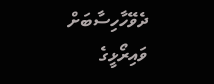ދެވޭހާހިސާބަށް ވައިރޯޅީގެ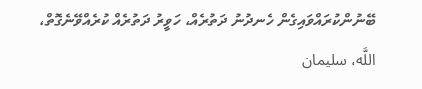ބޭނުންކުރައްވައިގެން ހެނދުނު ދަތުރެއް، ހަވީރު ދަތުރެއް ކުރެއްވޭނެގޮތް، اللَّه، سليمان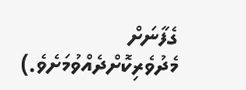ގެފާނަށް މެދުވެރިކޮށްދެއްވުމަށެވެ.)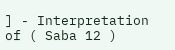] - Interpretation of ( Saba 12 )